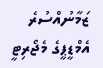ޒަމާނުއްސުރެ އެމްޑީޕީގެ މެޖޯރިޓީ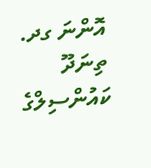އޮންނަ ގދ. ތިނަދޫ ކައުންސިލްގެ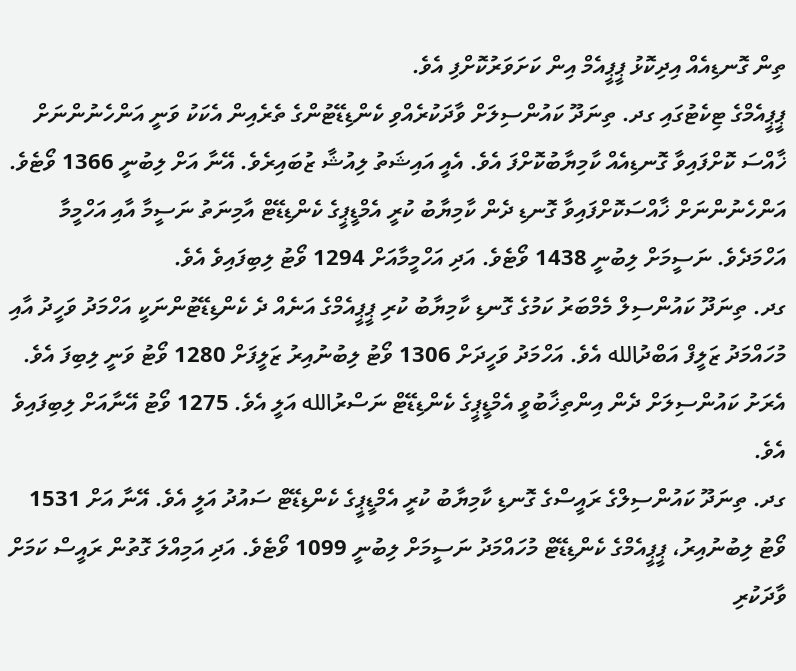ތިން ގޮނޑިއެއް އިދިކޮޅު ޕީޕީއެމް އިން ކަށަވަރުކޮށްފި އެވެ.
ޕީޕީއެމްގެ ޓިކެޓުގައި ގދ. ތިނަދޫ ކައުންސިލަށް ވާދަކުރެއްވި ކެންޑިޑޭޓުންގެ ތެރެއިން އެކަކު ވަނީ އަންހެނުންނަށް ޚާއްސަ ކޮށްފައިވާ ގޮނޑިއެއް ކާމިޔާބުކޮށްފަ އެވެ. އެއީ އައިޝަތު ލިއުޝާ ޒުބައިރެވެ. އޭނާ އަށް ލިބުނީ 1366 ވޯޓެވެ.
އަންހެނުންނަށް ޚާއްސަކޮށްފައިވާ ގޮނޑި ދެން ކާމިޔާބު ކުރީ އެމްޑީޕީގެ ކެންޑިޑޭޓް އާމިނަތު ނަސީމާ އާއި އަހްމީމާ އަހްމަދެވެ. ނަސީމަށް ލިބުނީ 1438 ވޯޓެވެ. އަދި އަހްމީމާއަށް 1294 ވޯޓު ލިބިފައިވެ އެވެ.
ގދ. ތިނަދޫ ކައުންސިލް މެމްބަރު ކަމުގެ ގޮނޑި ކާމިޔާބު ކުރި ޕީޕީއެމްގެ އަނެއް ދެ ކެންޑިޑޭޓުންނަކީ އަހްމަދު ވަހީދު އާއި މުހައްމަދު ޒަލީފް އަބްދުالله އެވެ. އަހްމަދު ވަހީދަށް 1306 ވޯޓު ލިބުނުއިރު ޒަލީފަށް 1280 ވޯޓު ވަނީ ލިބިފަ އެވެ.
އެރަށު ކައުންސިލަށް ދެން އިންތިޚާބުވީ އެމްޑީޕީގެ ކެންޑިޑޭޓް ނަސްރުالله އަލީ އެވެ. 1275 ވޯޓު އޭނާއަށް ލިބިފައިވެ އެވެ.
ގދ. ތިނަދޫ ކައުންސިލްގެ ރައީސްގެ ގޮނޑި ކާމިޔާބު ކުރީ އެމްޑީޕީގެ ކެންޑިޑޭޓް ސައުދު އަލީ އެވެ. އޭނާ އަށް 1531 ވޯޓު ލިބުނުއިރު، ޕީޕީއެމްގެ ކެންޑިޑޭޓް މުހައްމަދު ނަސީމަށް ލިބުނީ 1099 ވޯޓެވެ. އަދި އަމިއްލަ ގޮތުން ރައީސް ކަމަށް ވާދަކުރި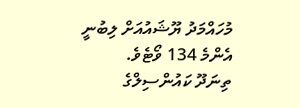މުހައްމަދު ޔޫޝައުއަށް ލިބުނީ އެންމެ 134 ވޯޓެވެ.
ތިނަދޫ ކައުންސިލްގެ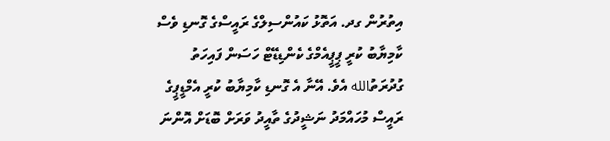އިތުރުން ގދ. އަތޮޅު ކައުންސިލްގެ ރައީސްގެ ގޮނޑި ވެސް ކާމިޔާބު ކުރީ ޕީޕީއެމްގެ ކެންޑިޑޭޓް ހަސަން ފައިހަތު ގުދުރަތުالله އެވެ. އޭނާ އެ ގޮނޑި ކާމިޔާބު ކުރީ އެމްޑީޕީގެ ރައީސް މުހައްމަދު ނަޝީދުގެ ތާއީދު ވަރަށް ބޮޑަށް އޮންނަ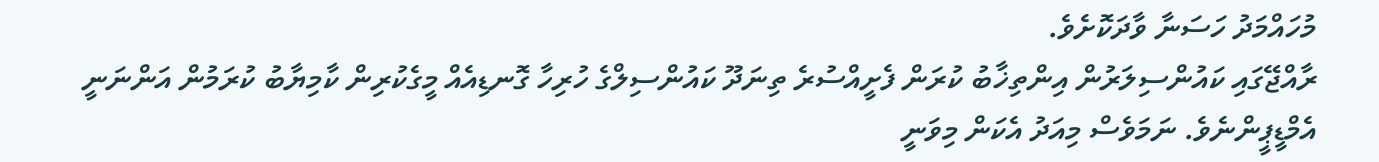މުހައްމަދު ހަސަނާ ވާދަކޮށެވެ.
ރާއްޖޭގައި ކައުންސިލަރުން އިންތިޚާބު ކުރަން ފެށީއްސުރެ ތިނަދޫ ކައުންސިލްގެ ހުރިހާ ގޮނޑިއެއް މީގެކުރިން ކާމިޔާބު ކުރަމުން އަންނަނީ އެމްޑީޕީންނެވެ. ނަމަވެސް މިއަދު އެކަން މިވަނީ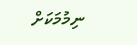ނިމުމަކަށް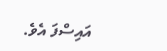އައިސްފަ އެވެ.